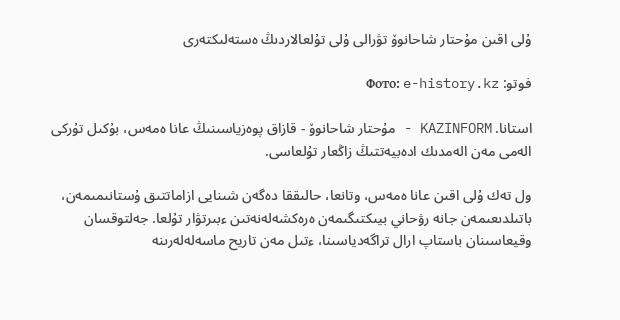ۇلى اقىن مۇحتار شاحانوۆ تۋرالى ۇلى تۇلعالاردىڭ ەستەلىكتەرى

فوتو: Фото: e-history.kz

استانا. KAZINFORM - مۇحتار شاحانوۆ - قازاق پوەزياسىنىڭ عانا ەمەس، بۇكىل تۇركى الەمى مەن الەمدىك ادەبيەتتىڭ زاڭعار تۇلعاسى.

ول تەك ۇلى اقىن عانا ەمەس، وتانعا، حالىققا دەگەن شىنايى ازاماتتىق ۇستانىمىمەن، باتىلدىعىمەن جانە رۋحاني بيىكتىگىمەن ەرەكشەلەنەتىن ءبىرتۋار تۇلعا. جەلتوقسان وقيعاسىنان باستاپ ارال تراگەدياسىنا، ءتىل مەن تاريح ماسەلەلەرىنە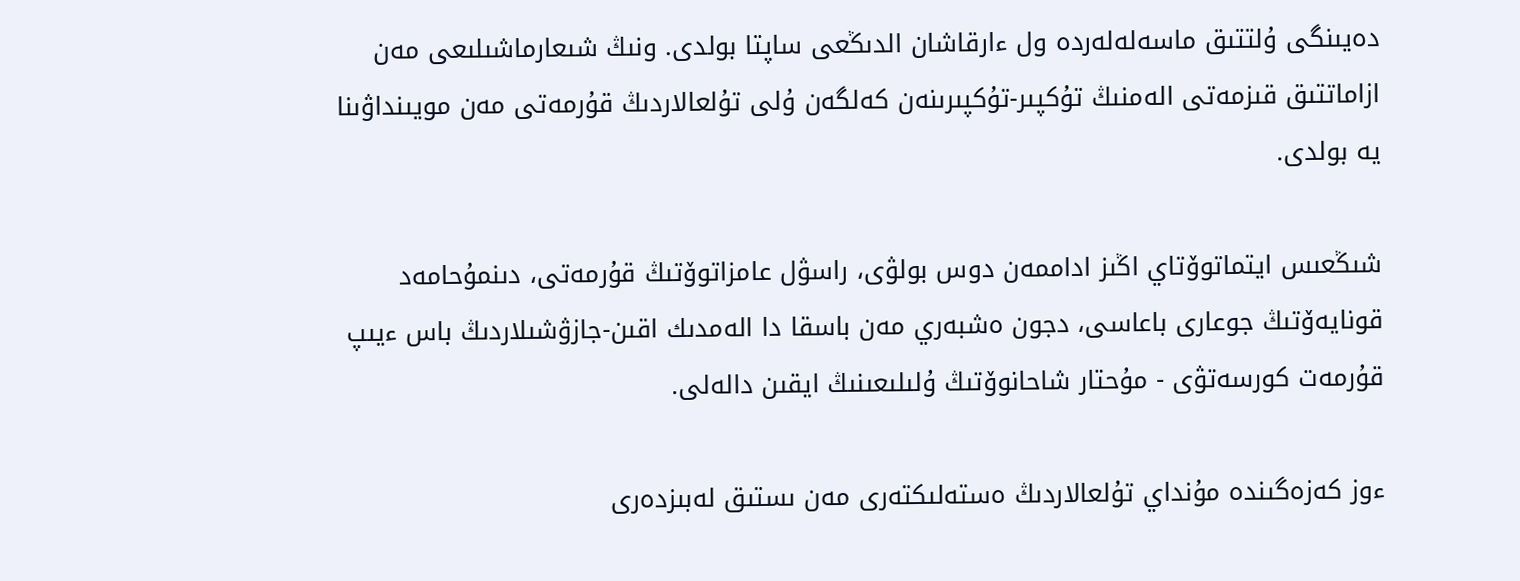دەيىنگى ۇلتتىق ماسەلەلەردە ول ءارقاشان الدىڭعى ساپتا بولدى. ونىڭ شىعارماشىلىعى مەن ازاماتتىق قىزمەتى الەمنىڭ تۇكپىر-تۇكپىرىنەن كەلگەن ۇلى تۇلعالاردىڭ قۇرمەتى مەن مويىنداۋىنا يە بولدى.

شىڭعىس ايتماتوۆتاي اڭىز اداممەن دوس بولۋى، راسۋل عامزاتوۆتىڭ قۇرمەتى، دىنمۇحامەد قونايەۆتىڭ جوعارى باعاسى، دجون ەشبەري مەن باسقا دا الەمدىك اقىن-جازۋشىلاردىڭ باس ءيىپ قۇرمەت كورسەتۋى - مۇحتار شاحانوۆتىڭ ۇلىلىعىنىڭ ايقىن دالەلى.

ءوز كەزەگىندە مۇنداي تۇلعالاردىڭ ەستەلىكتەرى مەن ىستىق لەبىزدەرى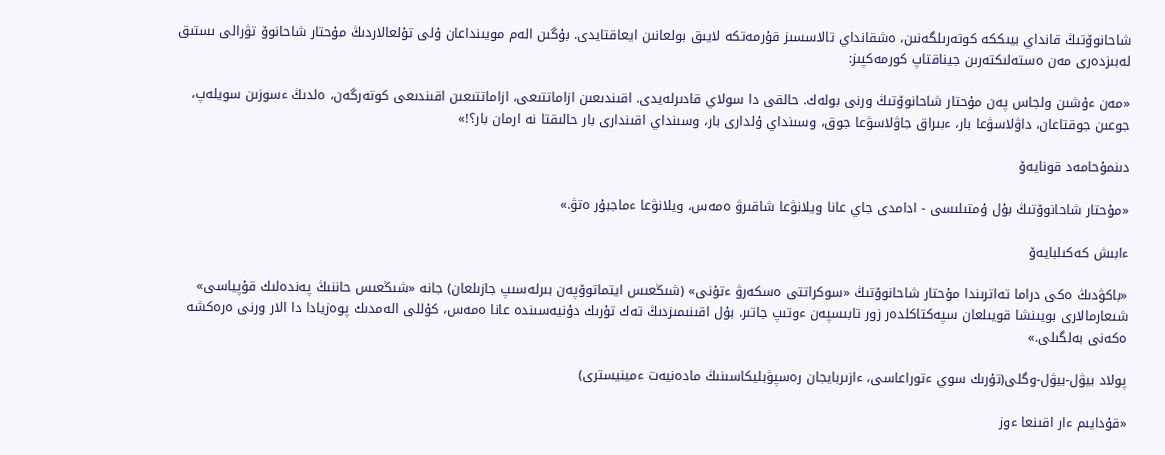شاحانوۆتىڭ قانداي بيىككە كوتەرىلگەنىن، ەشقانداي تالاسسىز قۇرمەتكە لايىق بولعانىن ايعاقتايدى. بۇگىن الەم مويىنداعان ۇلى تۇلعالاردىڭ مۇحتار شاحانوۆ تۋرالى ىستىق لەبىزدەرى مەن ەستەلىكتەرىن جيناقتاپ كورمەكپىز:

«مەن ءۇشىن ولجاس پەن مۇحتار شاحانوۆتىڭ ورنى بولەك. حالقى دا سولاي قادىرلەيدى. اقىندىعىن ازاماتتىعى، ازاماتتىعىن اقىندىعى كوتەرگەن، ەلدىڭ ءسوزىن سويلەپ، جوعىن جوقتاعان، داۋلاسۋعا بار، ءبىراق جاۋلاسۋعا جوق، وسىنداي ۇلدارى بار، وسىنداي اقىندارى بار حالىقتا نە ارمان بار؟!»

دىنمۇحامەد قونايەۆ

«مۇحتار شاحانوۆتىڭ بۇل ۇمتىلىسى - ادامدى جاي عانا ويلانۋعا شاقىرۋ ەمەس، ويلانۋعا ءماجبۇر ەتۋ.»

ءابىش كەكىلبايەۆ

«باكۋدىڭ ەكى دراما تەاترىندا مۇحتار شاحانوۆتىڭ «سوكراتتى ەسكەرۋ ءتۇنى» (شىڭعىس ايتماتوۆپەن بىرلەسىپ جازىلعان) جانە «شىڭعىس حاننىڭ پەندەلىك قۇپياسى» شىعارمالارى بويىنشا قويىلعان سپەكتاكلدەر زور تابىسپەن ءوتىپ جاتىر. بۇل اقىنىمىزدىڭ تەك تۇرىك دۇنيەسىندە عانا ەمەس، كۇللى الەمدىك پوەزيادا دا الار ورنى ەرەكشە ەكەنى بەلگىلى.»

پولاد بيۋل-بيۋل-وگلى(تۇرىك سوي ءتوراعاسى، ءازىربايجان رەسپۋبليكاسىنىڭ مادەنيەت ءمينيسترى)

«قۇدايىم ءار اقىنعا ءوز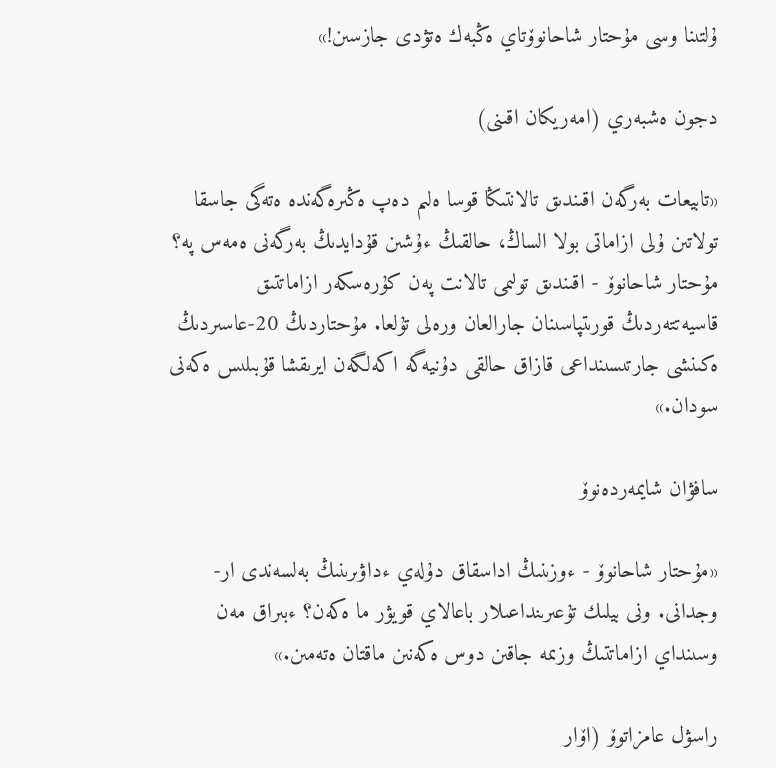ۇلتىنا وسى مۇحتار شاحانوۆتاي ەڭبەك ەتۋدى جازسىن!»

دجون ەشبەري (امەريكان اقىنى)

«تابيعات بەرگەن اقىندىق تالانتىڭا قوسا ەلىم دەپ ەڭىرەگەندە ەتەگى جاسقا تولاتىن ۇلى ازاماتى بولا الساڭ، حالقىڭ ءۇشىن قۇدايدىڭ بەرگەنى ەمەس پە؟ مۇحتار شاحانوۆ - اقىندىق تولىمى تالانت پەن كۇرەسكەر ازاماتتىق قاسيەتتەردىڭ قورىتپاسىنان جارالعان ورەلى تۇلعا. مۇحتاردىڭ 20-عاسىردىڭ ەكىنشى جارتىسىنداعى قازاق حالقى دۇنيەگە اكەلگەن ايرىقشا قۇبىلىس ەكەنى سودان.»

سافۋان شايمەردەنوۆ

«مۇحتار شاحانوۆ - ءوزىنىڭ اداسقاق دۇلەي ءداۋىرىنىڭ بەلسەندى ار-وجدانى. ونى بيلىك تۇعىرىنداعىلار باعالاي قويۋر ما ەكەن؟ ءبىراق مەن وسىنداي ازاماتتىڭ وزىمە جاقىن دوس ەكەنىن ماقتان ەتەمىن.»

راسۋل عامزاتوۆ (اۆار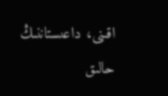اقىنى، داعىستاننىڭ حالىق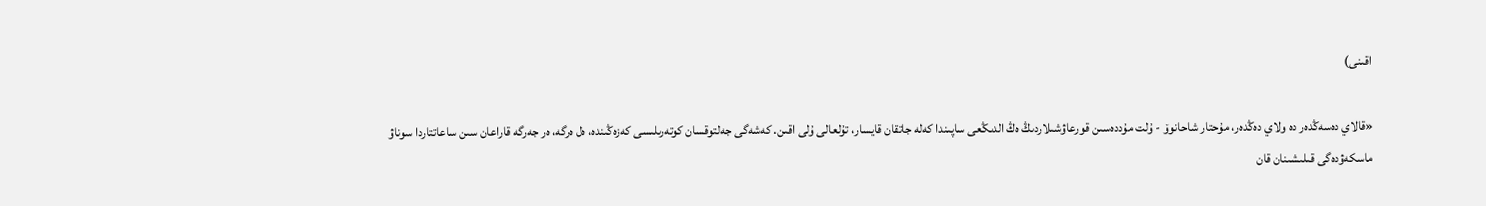اقىنى)

«قالاي دەسەڭدەر دە ولاي دەڭدەر، مۇحتار شاحانوۆ - ۇلت مۇددەسىن قورعاۋشىلاردىڭ ەڭ الدىڭعى ساپىندا كەلە جاتقان قايسار، تۇلعالى ۇلى اقىن. كەشەگى جەلتوقسان كوتەرىلىسى كەزەڭىندە، ەل ەرگە، ەر جەرگە قاراعان سىن ساعاتتاردا سوناۋ ماسكەۋدەگى قىلىشىنان قان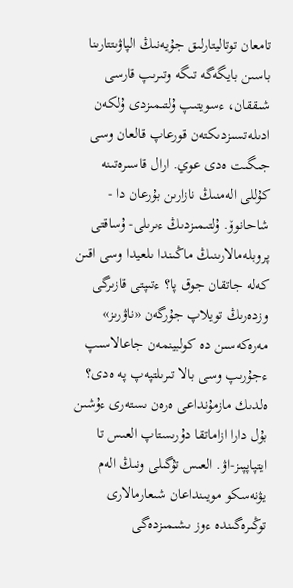تامعان توتاليتارلىق جۇيەنىڭ الپاۋىتتارىنا باسىن بايگەگە تىگە وتىرىپ قارسى شىققان، ءسويتىپ ۇلتىمىزدى ۇلكەن ادىلەتسىزدىكتەن قورعاپ قالعان وسى جىگىت ەدى عوي. ارال قاسىرەتىنە كۇللى الەمنىڭ نازارىن بۇرعان دا - شاحانوۆ. ۇلتىمىزدىڭ ءىرىلى- ۇساقتى پروبلەمالارىنىڭ ماڭىندا ىلعيدا وسى اقىن كەلە جاتقان جوق پا؟ ءتىپتى قازىرگى وزدەرىڭ تويلاپ جۇرگەن «ناۋرىز» مەرەكەسىن دە كولبينمەن جاعالاسىپ ءجۇرىپ وسى بالا تىرىلتپەپ پە ەدى؟ ەلدىك مازمۇنداعى ەرەن ىستەرى ءۇشىن بۇل دارا ازاماتقا دۇرىستاپ العىس تا ايتپاپپىز-اۋ. العىس تۇگىلى ونىڭ الەم يۋنەسكو مويىنداعان شىعارمالارى توڭىرەگىندە ءوز ىشىمىزدەگى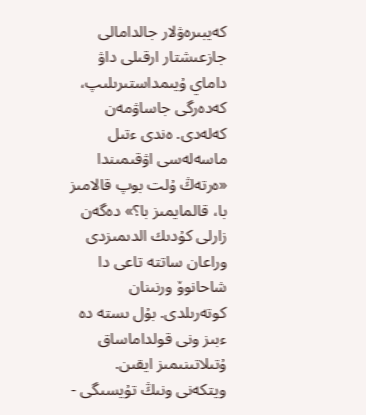كەيبىرەۋلار جالدامالى جازعىشتار ارقىلى داۋ داماي ۇيىمداستىرىلىپ، كەدەرگى جاساۋمەن كەلەدى. ەندى ءتىل ماسەلەسى اۋقىمىندا «ەرتەڭ ۇلت بوپ قالامىز با، قالمايمىز با؟» دەگەن زارلى كۇدىك الدىمىزدى وراعان ساتتە تاعى دا شاحانوۆ ورنىنان كوتەرىلدى. بۇل ىستە دە ءبىز ونى قولداماساق ۇتىلاتىنىمىز ايقىن. ويتكەنى ونىڭ تۇيسىگى -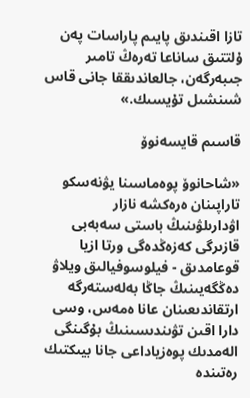تازا اقىندىق پايىم پاراسات پەن ۇلتتىق ساناعا تەرەڭ تامىر جىبەرگەن، جالعاندىققا جانى قاس شىنشىل تۇيسىك.»

قاسىم قايسەنوۆ

«شاحانوۆ پوەماسىنا يۋنەسكو تاراپىنان ەرەكشە نازار اۋدارىلۋىنىڭ باستى سەبەبى قازىرگى كەزەڭدەگى ورتا ازيا قوعامدىق - فيلوسوفيالىق ويلاۋ دەڭگەيىنىڭ جاڭا بەلەستەرگە ارتقاندىعىنان عانا ەمەس، وسى دارا اقىن تۋىندىسىنىڭ بۇگىنگى الەمدىك پوەزياداعى جانا بيىكتىك رەتىندە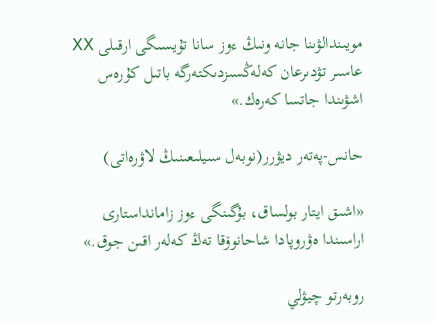مويىندالۋىنا جانە ونىڭ ءوز سانا تۇيسىگى ارقىلى ⅩⅩ عاسىر تۋدىرعان كەلەڭسىزدىكتەرگە باتىل كۇرەس اشۋىندا جاتسا كەرەك.»

حانس-پەتەر ديۋرر(نوبەل سىيلىعىنىڭ لاۋرەاتى)

«اشىق ايتار بولساق، بۇگىنگى ءوز زامانداستارى اراسىندا ەۋروپادا شاحانوۆقا تەڭ كەلەر اقىن جوق.»

روبەرتو چيۋلي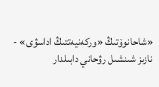«شاحانوۆتىڭ «وركەنيەتتىڭ اداسۋى» - نازىز شىنشىل رۋحاني دابىلدار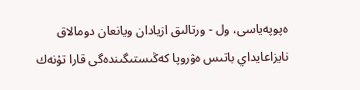ەپوپەياسى، ول - ورتالىق ازيادان ويانعان دومالاق نايزاعايداي باتىس ەۋروپا كەڭىستىگىندەگى قارا تۇنەك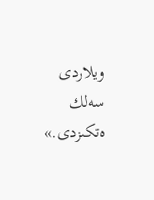ويلاردى سەلك ەتكىزدى.»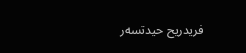فريدريح حيدتسەر